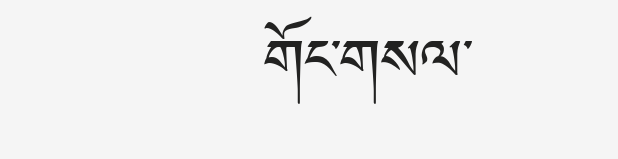གོང་གསལ་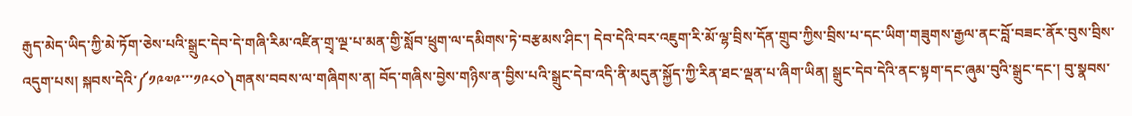རྒུད་མེད་ཡིད་ཀྱི་མེ་ཏོག་ཅེས་པའི་སྒྲུང་དེབ་དེ་གཞི་རིམ་འཛིན་གྲྭ་ལྔ་པ་མན་གྱི་སློབ་ཕྲུག་ལ་དམིགས་ཏེ་བརྩམས་ཤིང་། དེབ་དེའི་བར་འཇུག་རི་མོ་ལྷ་བྲིས་དོན་གྲུབ་ཀྱིས་བྲིས་པ་དང་ཡིག་གཟུགས་རྒྱལ་ནང་བློ་བཟང་ནོར་བུས་བྲིས་འདུག་པས། སྐབས་དེའི་༼༡༩༧༩་་་༡༩༨༠༽གནས་བབས་ལ་གཞིགས་ན། བོད་གཞིས་བྱེས་གཉིས་ན་བྱིས་པའི་སྒྲུང་དེབ་འདི་ནི་མདུན་སྐྱོད་ཀྱི་རིན་ཐང་ལྡན་པ་ཞིག་ཡིན། སྒྲུང་དེབ་དེའི་ནང་སྟག་དང་ཞུམ་བུའི་སྒྲུང་དང་། བུ་སྣབས་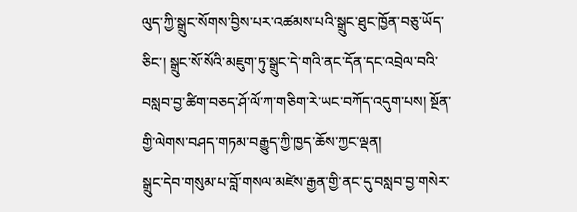ལུད་ཀྱི་སྒྲུང་སོགས་བྱིས་པར་འཚམས་པའི་སྒྲུང་ཐུང་ཁྱོན་བཅུ་ཡོད་ཅིང་། སྒྲུང་སོ་སོའི་མཇུག་ཏུ་སྒྲུང་དེ་གའི་ནང་དོན་དང་འབྲེལ་བའི་བསླབ་བྱ་ཚིག་བཅད་ཤོ་ལོ་ཀ་གཅིག་རེ་ཡང་བཀོད་འདུག་པས། སྔོན་གྱི་ལེགས་བཤད་གཏམ་བརྒྱུད་ཀྱི་ཁྱད་ཆོས་ཀྱང་ལྡན།
སྒྲུང་དེབ་གསུམ་པ་བློ་གསལ་མཛེས་རྒྱན་གྱི་ནང་དུ་བསླབ་བྱ་གསེར་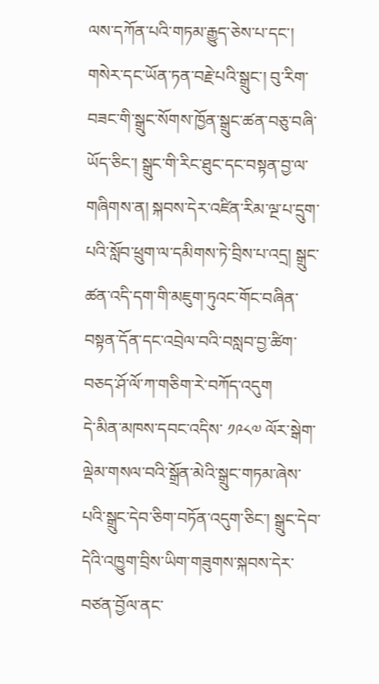ལས་དཀོན་པའི་གཏམ་རྒྱུད་ཅེས་པ་དང་། གསེར་དང་ཡོན་ཏན་བརྗེ་པའི་སྒྲུང་། བུ་རིག་བཟང་གི་སྒྲུང་སོགས་ཁྱོན་སྒྲུང་ཚན་བཅུ་བཞི་ཡོད་ཅིང་། སྒྲུང་གི་རིང་ཐུང་དང་བསྟན་བྱ་ལ་གཞིགས་ན། སྐབས་དེར་འཛིན་རིམ་ལྔ་པ་དྲུག་པའི་སློབ་ཕྲུག་ལ་དམིགས་ཏེ་བྲིས་པ་འདྲ། སྒྲུང་ཚན་འདི་དག་གི་མཇུག་ཏུའང་གོང་བཞིན་བསྟན་དོན་དང་འབྲེལ་བའི་བསླབ་བྱ་ཚིག་བཅད་ཤོ་ལོ་ཀ་གཅིག་རེ་བཀོད་འདུག
དེ་མིན་མཁས་དབང་འདིས་ ༡༩༨༧ ལོར་སྒེག་ལྡེམ་གསལ་བའི་སྒྲོན་མེའི་སྒྲུང་གཏམ་ཞེས་པའི་སྒྲུང་དེབ་ཅིག་བཏོན་འདུག་ཅིང་། སྒྲུང་དེབ་དེའི་འཁྱུག་བྲིས་ཡིག་གཟུགས་སྐབས་དེར་བཙན་བྱོལ་ནང་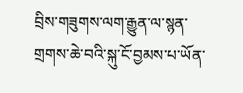བྲིས་གཟུགས་ལག་རྒྱུན་ལ་སྙན་གྲགས་ཆེ་བའི་སྐུ་ངོ་བྱམས་པ་ཡོན་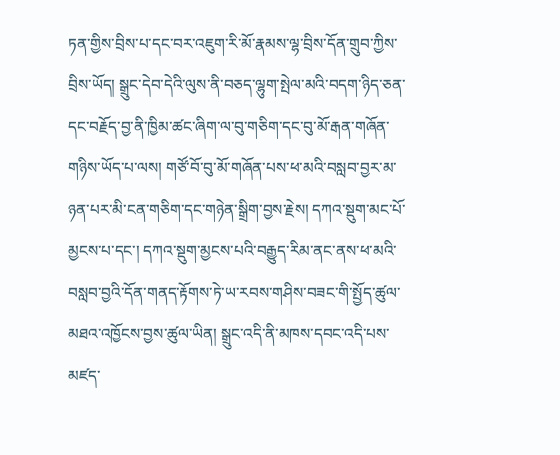ཏན་གྱིས་བྲིས་པ་དང་བར་འཇུག་རི་མོ་རྣམས་ལྷ་བྲིས་དོན་གྲུབ་ཀྱིས་བྲིས་ཡོད། སྒྲུང་དེབ་དེའི་ལུས་ནི་བཅད་ལྷུག་སྤེལ་མའི་བདག་ཉིད་ཅན་དང་བརྗོད་བྱ་ནི་ཁྱིམ་ཚང་ཞིག་ལ་བུ་གཅིག་དང་བུ་མོ་རྒན་གཞོན་གཉིས་ཡོད་པ་ལས། གཙོ་བོ་བུ་མོ་གཞོན་པས་ཕ་མའི་བསླབ་བྱར་མ་ཉན་པར་མི་ངན་གཅིག་དང་གཉེན་སྒྲིག་བྱས་རྗེས། དཀའ་སྡུག་མང་པོ་མྱངས་པ་དང་། དཀའ་སྡུག་མྱངས་པའི་བརྒྱུད་རིམ་ནང་ནས་ཕ་མའི་བསླབ་བྱའི་དོན་གནད་རྟོགས་ཏེ་ཡ་རབས་གཤིས་བཟང་གི་སྤྱོད་ཚུལ་མཐའ་འཁྱོངས་བྱས་ཚུལ་ཡིན། སྒྲུང་འདི་ནི་མཁས་དབང་འདི་པས་མཛད་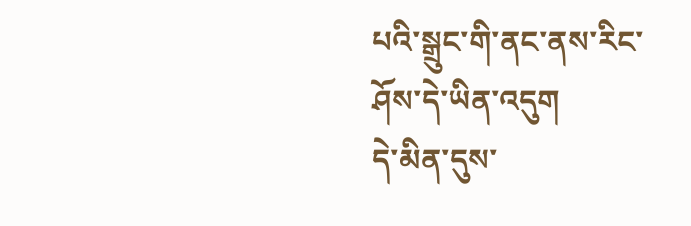པའི་སྒྲུང་གི་ནང་ནས་རིང་ཤོས་དེ་ཡིན་འདུག
དེ་མིན་དུས་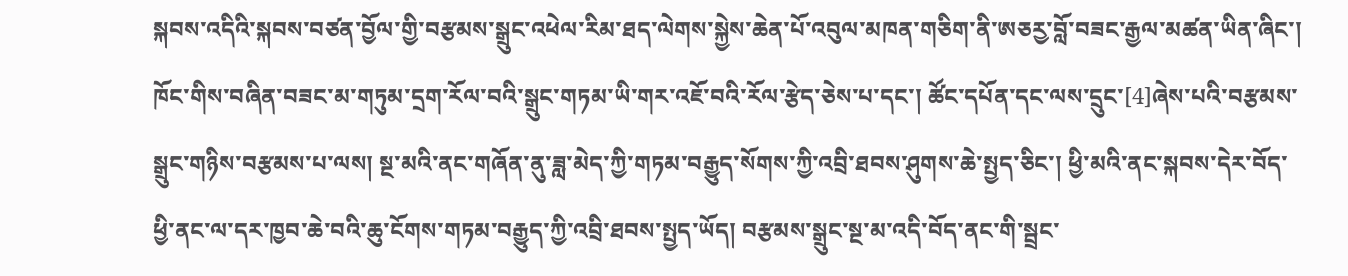སྐབས་འདིའི་སྐབས་བཙན་བྱོལ་གྱི་བརྩམས་སྒྲུང་འཕེལ་རིམ་ཐད་ལེགས་སྐྱེས་ཆེན་པོ་འབུལ་མཁན་གཅིག་ནི་ཨཅརྱ་བློ་བཟང་རྒྱལ་མཚན་ཡིན་ཞིང་། ཁོང་གིས་བཞིན་བཟང་མ་གཏུམ་དྲག་རོལ་བའི་སྒྲུང་གཏམ་ཡི་གར་འཇོ་བའི་རོལ་རྩེད་ཅེས་པ་དང་། ཚོང་དཔོན་དང་ལས་དྲུང་[4]ཞེས་པའི་བརྩམས་སྒྲུང་གཉིས་བརྩམས་པ་ལས། སྔ་མའི་ནང་གཞོན་ནུ་ཟླ་མེད་ཀྱི་གཏམ་བརྒྱུད་སོགས་ཀྱི་འབྲི་ཐབས་ཤུགས་ཆེ་སྤྱད་ཅིང་། ཕྱི་མའི་ནང་སྐབས་དེར་བོད་ཕྱི་ནང་ལ་དར་ཁྱབ་ཆེ་བའི་ཆུ་ངོགས་གཏམ་བརྒྱུད་ཀྱི་འབྲི་ཐབས་སྤྱད་ཡོད། བརྩམས་སྒྲུང་སྔ་མ་འདི་བོད་ནང་གི་སྦྲང་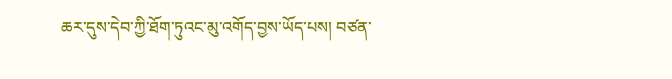ཆར་དུས་དེབ་ཀྱི་ཐོག་ཏུའང་མུ་འགོད་བྱས་ཡོད་པས། བཙན་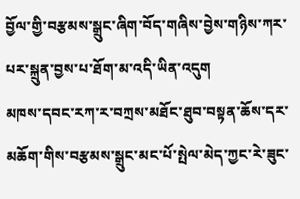བྱོལ་གྱི་བརྩམས་སྒྲུང་ཞིག་བོད་གཞིས་བྱེས་གཉིས་ཀར་པར་སྐྲུན་བྱས་པ་ཐོག་མ་འདི་ཡིན་འདུག
མཁས་དབང་རཀ་ར་བཀྲས་མཐོང་ཐུབ་བསྟན་ཆོས་དར་མཆོག་གིས་བརྩམས་སྒྲུང་མང་པོ་སྤེལ་མེད་ཀྱང་རེ་ཟུང་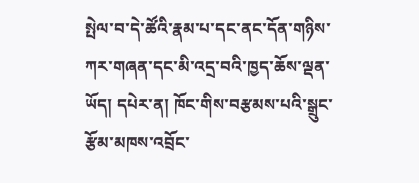སྤེལ་བ་དེ་ཚོའི་རྣམ་པ་དང་ནང་དོན་གཉིས་ཀར་གཞན་དང་མི་འདྲ་བའི་ཁྱད་ཆོས་ལྡན་ཡོད། དཔེར་ན། ཁོང་གིས་བརྩམས་པའི་སྒྲུང་རྩོམ་མཁས་འབྲོང་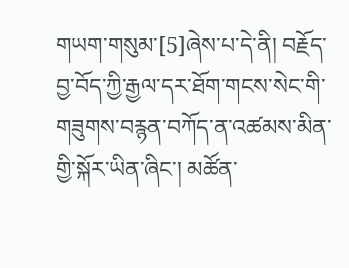གཡག་གསུམ་[5]ཞེས་པ་དེ་ནི། བརྗོད་བྱ་བོད་ཀྱི་རྒྱལ་དར་ཐོག་གངས་སེང་གི་གཟུགས་བརྙན་བཀོད་ན་འཚམས་མིན་གྱི་སྐོར་ཡིན་ཞིང་། མཚོན་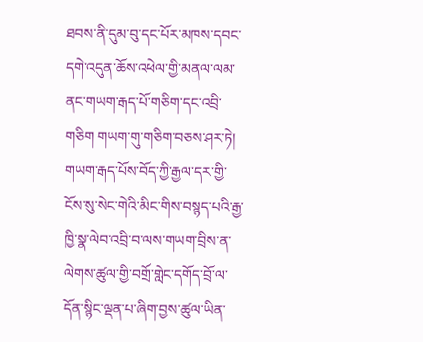ཐབས་ནི་དུམ་བུ་དང་པོར་མཁས་དབང་དགེ་འདུན་ཆོས་འཕེལ་གྱི་མནལ་ལམ་ནང་གཡག་རྒད་པོ་གཅིག་དང་འབྲི་གཅིག གཡག་གུ་གཅིག་བཅས་ཤར་ཏེ། གཡག་རྒད་པོས་བོད་ཀྱི་རྒྱལ་དར་གྱི་ངོས་སུ་སེང་གེའི་མིང་གིས་བསྙད་པའི་རྒྱ་ཁྱི་སྣ་ལེབ་འབྲི་བ་ལས་གཡག་བྲིས་ན་ལེགས་ཚུལ་གྱི་བགྲོ་གླེང་དགོད་བྲོ་ལ་དོན་སྙིང་ལྡན་པ་ཞིག་བྱས་ཚུལ་ཡིན་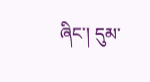ཞིང་། དུམ་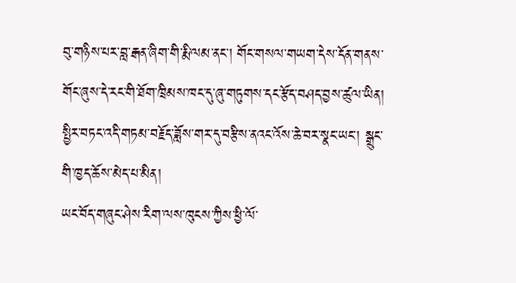བུ་གཉིས་པར་བླ་རྒན་ཞིག་གི་རྨི་ལམ་ནང་། གོང་གསལ་གཡག་དེས་དོན་གནས་གོང་ཞུས་དེ་རང་གི་ཐོག་ཁྲིམས་ཁང་དུ་ཞུ་གཏུགས་དང་རྩོད་བཤད་བྱས་ཚུལ་ཡིན། སྤྱིར་བཏང་འདི་གཏམ་བརྗོད་ཟློས་གར་དུ་བརྩིས་ནའང་འོས་ཆེ་བར་སྣང་ཡང་། སྒྲུང་གི་ཁྱད་ཆོས་མེད་པ་མིན།
ཡང་བོད་གཞུང་ཤེས་རིག་ལས་ཁུངས་ཀྱིས་ཕྱི་ལོ་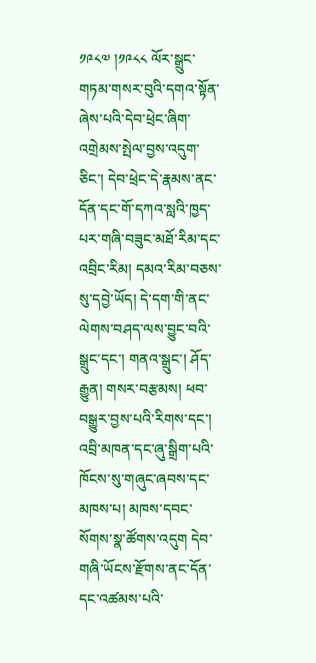༡༩༨༧ །༡༩༨༨ ལོར་སྒྲུང་གཏམ་གསར་བུའི་དགའ་སྟོན་ཞེས་པའི་དེབ་ཕྲེང་ཞིག་འགྲེམས་སྤེལ་བྱས་འདུག་ཅིང་། དེབ་ཕྲེང་དེ་རྣམས་ནང་དོན་དང་གོ་དཀའ་སླའི་ཁྱད་པར་གཞི་བཟུང་མཐོ་རིམ་དང་འབྲིང་རིམ། དམའ་རིམ་བཅས་སུ་དབྱེ་ཡོད། དེ་དག་གི་ནང་ལེགས་བཤད་ལས་བྱུང་བའི་སྒྲུང་དང་། གནའ་སྒྲུང་། ཤོད་རྒྱུན། གསར་བརྩམས། ཕབ་བསྒྱུར་བྱས་པའི་རིགས་དང་། འབྲི་མཁན་དང་ཞུ་སྒྲིག་པའི་ཁོངས་སུ་གཞུང་ཞབས་དང་མཁས་པ། མཁས་དབང་སོགས་སྣ་ཚོགས་འདུག དེབ་གཞི་ཡོངས་རྫོགས་ནང་དོན་དང་འཚམས་པའི་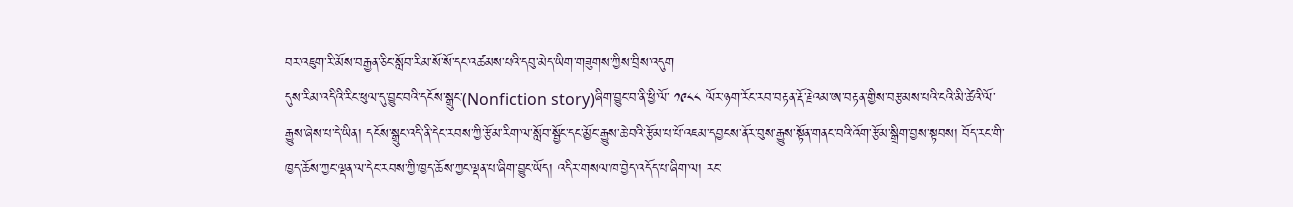བར་འཇུག་རི་མོས་བརྒྱན་ཅིང་སློབ་རིམ་སོ་སོ་དང་འཚམས་པའི་དབུ་མེད་ཡིག་གཟུགས་ཀྱིས་བྲིས་འདུག
དུས་རིམ་འདིའི་རིང་ཕུལ་དུ་བྱུང་བའི་དངོས་སྒྲུང་(Nonfiction story)ཞིག་བྱུང་བ་ནི་ཕྱི་ལོ་ ༡༩༨༨ ལོར་ཉག་རོང་རབ་བརྟན་རྡོ་རྗེའམ་ཨ་བརྟན་གྱིས་བརྩམས་པའི་ངའི་མི་ཚེའི་ལོ་རྒྱུས་ཞེས་པ་དེ་ཡིན། དངོས་སྒྲུང་འདི་ནི་དེང་རབས་ཀྱི་རྩོམ་རིག་ལ་སློབ་སྦྱོང་དང་མྱོང་རྒྱུས་ཆེ་བའི་རྩོམ་པ་པོ་འཇམ་དབྱངས་ནོར་བུས་རྒྱུས་སྟོན་གནང་བའི་འོག་རྩོམ་སྒྲིག་བྱས་སྟབས། བོད་རང་གི་ཁྱད་ཆོས་ཀྱང་ལྡན་ལ་དེང་རབས་ཀྱི་ཁྱད་ཆོས་ཀྱང་ལྡན་པ་ཞིག་བྱུང་ཡོད། འདིར་གསལ་ཁ་བྱེད་འདོད་པ་ཞིག་ལ། རང་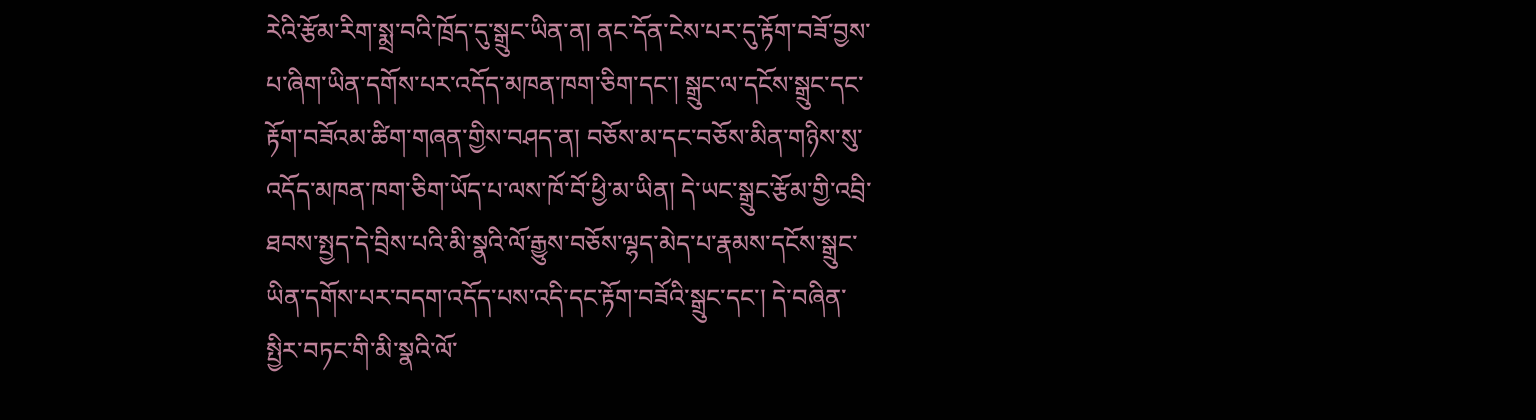རེའི་རྩོམ་རིག་སྨྲ་བའི་ཁྲོད་དུ་སྒྲུང་ཡིན་ན། ནང་དོན་ངེས་པར་དུ་རྟོག་བཟོ་བྱས་པ་ཞིག་ཡིན་དགོས་པར་འདོད་མཁན་ཁག་ཅིག་དང་། སྒྲུང་ལ་དངོས་སྒྲུང་དང་རྟོག་བཟོའམ་ཚིག་གཞན་གྱིས་བཤད་ན། བཅོས་མ་དང་བཅོས་མིན་གཉིས་སུ་འདོད་མཁན་ཁག་ཅིག་ཡོད་པ་ལས་ཁོ་བོ་ཕྱི་མ་ཡིན། དེ་ཡང་སྒྲུང་རྩོམ་གྱི་འབྲི་ཐབས་སྤྱད་དེ་བྲིས་པའི་མི་སྣའི་ལོ་རྒྱུས་བཅོས་ལྷད་མེད་པ་རྣམས་དངོས་སྒྲུང་ཡིན་དགོས་པར་བདག་འདོད་པས་འདི་དང་རྟོག་བཟོའི་སྒྲུང་དང་། དེ་བཞིན་སྤྱིར་བཏང་གི་མི་སྣའི་ལོ་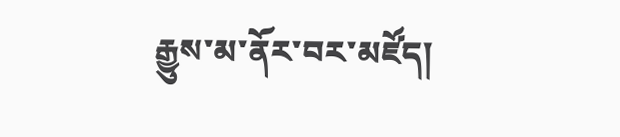རྒྱུས་མ་ནོར་བར་མཛོད།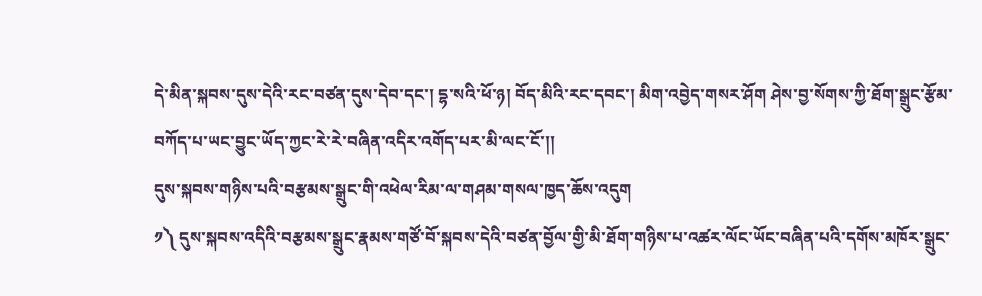དེ་མིན་སྐབས་དུས་དེའི་རང་བཙན་དུས་དེབ་དང་། དྷ་སའི་ཕོ་ཉ། བོད་མིའི་རང་དབང་། མིག་འབྱེད་གསར་ཤོག ཤེས་བྱ་སོགས་ཀྱི་ཐོག་སྒྲུང་རྩོམ་བཀོད་པ་ཡང་བྱུང་ཡོད་ཀྱང་རེ་རེ་བཞིན་འདིར་འགོད་པར་མི་ལང་ངོ་།།
དུས་སྐབས་གཉིས་པའི་བརྩམས་སྒྲུང་གི་འཕེལ་རིམ་ལ་གཤམ་གསལ་ཁྱད་ཆོས་འདུག
༡༽ དུས་སྐབས་འདིའི་བརྩམས་སྒྲུང་རྣམས་གཙོ་བོ་སྐབས་དེའི་བཙན་བྱོལ་གྱི་མི་ཐོག་གཉིས་པ་འཚར་ལོང་ཡོང་བཞིན་པའི་དགོས་མཁོར་སྒྲུང་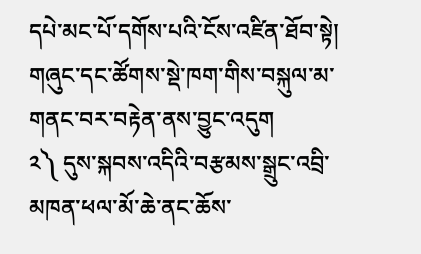དཔེ་མང་པོ་དགོས་པའི་ངོས་འཛིན་ཐོབ་སྟེ། གཞུང་དང་ཚོགས་སྡེ་ཁག་གིས་བསྐུལ་མ་གནང་བར་བརྟེན་ནས་བྱུང་འདུག
༢༽ དུས་སྐབས་འདིའི་བརྩམས་སྒྲུང་འབྲི་མཁན་ཕལ་མོ་ཆེ་ནང་ཆོས་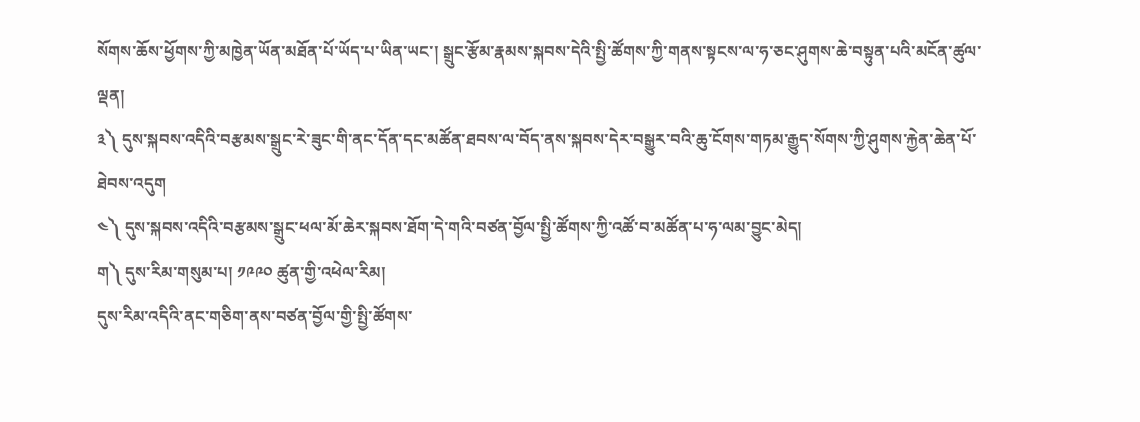སོགས་ཆོས་ཕྱོགས་ཀྱི་མཁྱེན་ཡོན་མཐོན་པོ་ཡོད་པ་ཡིན་ཡང་། སྒྲུང་རྩོམ་རྣམས་སྐབས་དེའི་སྤྱི་ཚོགས་ཀྱི་གནས་སྟངས་ལ་ཧ་ཅང་ཤུགས་ཆེ་བསྟུན་པའི་མངོན་ཚུལ་ལྡན།
༣༽ དུས་སྐབས་འདིའི་བརྩམས་སྒྲུང་རེ་ཟུང་གི་ནང་དོན་དང་མཚོན་ཐབས་ལ་བོད་ནས་སྐབས་དེར་བསྒྱུར་བའི་ཆུ་ངོགས་གཏམ་རྒྱུད་སོགས་ཀྱི་ཤུགས་རྐྱེན་ཆེན་པོ་ཐེབས་འདུག
༤༽ དུས་སྐབས་འདིའི་བརྩམས་སྒྲུང་ཕལ་མོ་ཆེར་སྐབས་ཐོག་དེ་གའི་བཙན་བྱོལ་སྤྱི་ཚོགས་ཀྱི་འཚོ་བ་མཚོན་པ་ཧ་ལམ་བྱུང་མེད།
ག༽ དུས་རིམ་གསུམ་པ། ༡༩༩༠ ཚུན་གྱི་འཕེལ་རིམ།
དུས་རིམ་འདིའི་ནང་གཅིག་ནས་བཙན་བྱོལ་གྱི་སྤྱི་ཚོགས་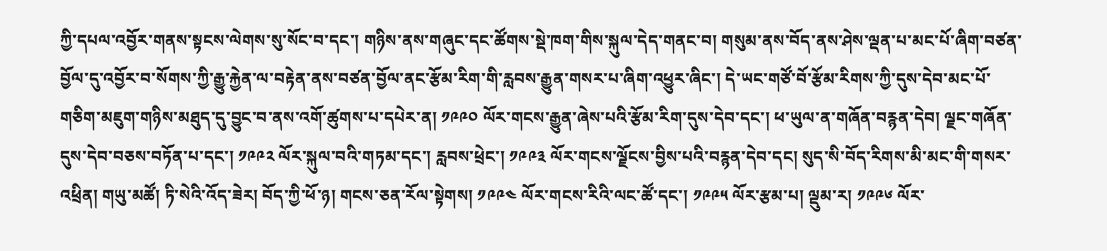ཀྱི་དཔལ་འབྱོར་གནས་སྟངས་ལེགས་སུ་སོང་བ་དང་། གཉིས་ནས་གཞུང་དང་ཚོགས་སྡེ་ཁག་གིས་སྐུལ་དེད་གནང་བ། གསུམ་ནས་བོད་ནས་ཤེས་ལྡན་པ་མང་པོ་ཞིག་བཙན་བྱོལ་དུ་འབྱོར་བ་སོགས་ཀྱི་རྒྱུ་རྐྱེན་ལ་བརྟེན་ནས་བཙན་བྱོལ་ནང་རྩོམ་རིག་གི་རླབས་རྒྱུན་གསར་པ་ཞིག་འཕྱུར་ཞིང་། དེ་ཡང་གཙོ་བོ་རྩོམ་རིགས་ཀྱི་དུས་དེབ་མང་པོ་གཅིག་མཇུག་གཉིས་མཐུད་དུ་བྱུང་བ་ནས་འགོ་ཚུགས་པ་དཔེར་ན། ༡༩༩༠ ལོར་གངས་རྒྱུན་ཞེས་པའི་རྩོམ་རིག་དུས་དེབ་དང་། ཕ་ཡུལ་ན་གཞོན་བརྙན་དེབ། ལྗང་གཞོན་དུས་དེབ་བཅས་བཏོན་པ་དང་། ༡༩༩༢ ལོར་སྐུལ་བའི་གཏམ་དང་། རླབས་ཕྲེང་། ༡༩༩༣ ལོར་གངས་ལྗོངས་བྱིས་པའི་བརྙན་དེབ་དང། སུད་སི་བོད་རིགས་མི་མང་གི་གསར་འཕྲིན། གཡུ་མཚོ། ཏི་སེའི་འོད་ཟེར། བོད་ཀྱི་ཕོ་ཉ། གངས་ཅན་རོལ་སྟེགས། ༡༩༩༤ ལོར་གངས་རིའི་ལང་ཚོ་དང་། ༡༩༩༥ ལོར་རྩམ་པ། ལྡུམ་ར། ༡༩༩༦ ལོར་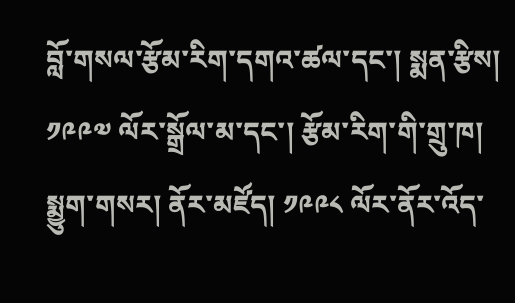བློ་གསལ་རྩོམ་རིག་དགའ་ཚལ་དང་། སྨན་རྩིས། ༡༩༩༧ ལོར་སྒྲོལ་མ་དང་། རྩོམ་རིག་གི་གྲུ་ཁ། སྨྱུག་གསར། ནོར་མཛོད། ༡༩༩༨ ལོར་ནོར་འོད་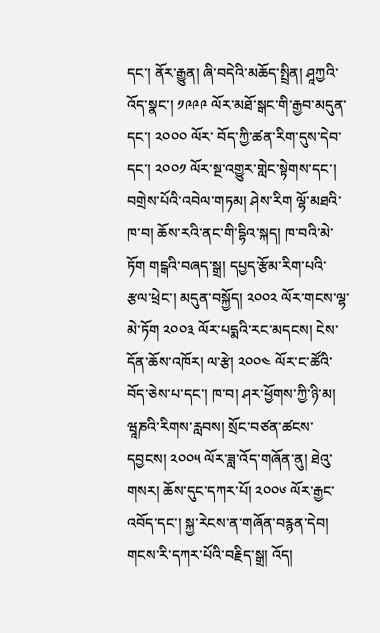དང་། ནོར་རྒྱུན། ཞི་བདེའི་མཆོད་སྤྲིན། ཤཱཀྱའི་འོད་སྣང་། ༡༩༩༩ ལོར་མཐོ་སྒང་གི་རྒྱབ་མདུན་དང་། ༢༠༠༠ ལོར་ བོད་ཀྱི་ཚན་རིག་དུས་དེབ་དང་། ༢༠༠༡ ལོར་སྔ་འགྱུར་གླེང་སྟེགས་དང་། བགྲེས་པོའི་འབེལ་གཏམ། ཤེས་རིག ལྷོ་མཐའི་ཁ་བ། ཆོས་རའི་ནང་གི་དྷིའ་སྐད། ཁ་བའི་མེ་ཏོག གངྒའི་བཞད་སྒྲ། དཔྱད་རྩོམ་རིག་པའི་རྩལ་ཕྲེང་། མདུན་བསྐྱོད། ༢༠༠༢ ལོར་གངས་ལྷ་མེ་ཏོག ༢༠༠༣ ལོར་པདྨའི་རང་མདངས། ངེས་དོན་ཆོས་འཁོར། ལ་རྩེ། ༢༠༠༤ ལོར་ང་ཚོའི་བོད་ཅེས་པ་དང་། ཁ་བ། ཤར་ཕྱོགས་ཀྱི་ཉི་མ། ཝཱཎའི་རིགས་རླབས། སྲོང་བཙན་ཚངས་དབྱངས། ༢༠༠༥ ལོར་ཟླ་འོད་གཞོན་ནུ། ཐེའུ་གསར། ཆོས་དུང་དཀར་པོ། ༢༠༠༦ ལོར་རྒྱང་འབོད་དང་། སྐྱ་རེངས་ན་གཞོན་བརྙན་དེབ། གངས་རི་དཀར་པོའི་བརྗིད་སྒྲ། འོད།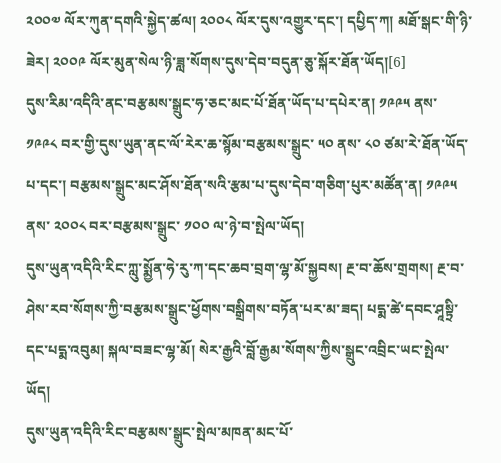༢༠༠༧ ལོར་ཀུན་དགའི་སྐྱེད་ཚལ། ༢༠༠༨ ལོར་དུས་འགྱུར་དང་། དཔྱིད་ཀ། མཐོ་སྒང་གི་ཉི་ཟེར། ༢༠༠༩ ལོར་མུན་སེལ་ཉི་ཟླ་སོགས་དུས་དེབ་བདུན་ཅུ་སྐོར་ཐོན་ཡོད།[6]
དུས་རིམ་འདིའི་ནང་བརྩམས་སྒྲུང་ཧ་ཅང་མང་པོ་ཐོན་ཡོད་པ་དཔེར་ན། ༡༩༩༥ ནས་ ༡༩༩༨ བར་གྱི་དུས་ཡུན་ནང་ལོ་རེར་ཆ་སྙོམ་བརྩམས་སྒྲུང་ ༥༠ ནས་ ༨༠ ཙམ་རེ་ཐོན་ཡོད་པ་དང་། བརྩམས་སྒྲུང་མང་ཤོས་ཐོན་སའི་རྩམ་པ་དུས་དེབ་གཅིག་པུར་མཚོན་ན། ༡༩༩༥ ནས་ ༢༠༠༨ བར་བརྩམས་སྒྲུང་ ༡༠༠ ལ་ཉེ་བ་སྤེལ་ཡོད།
དུས་ཡུན་འདིའི་རིང་ཀླུ་སྨྱོན་ཧེ་རུ་ཀ་དང་ཆབ་བྲག་ལྷ་མོ་སྐྱབས། རྔ་བ་ཆོས་གྲགས། རྔ་བ་ཤེས་རབ་སོགས་ཀྱི་བརྩམས་སྒྲུང་ཕྱོགས་བསྒྲིགས་བཏོན་པར་མ་ཟད། པདྨ་ཚེ་དབང་ཤཱསྟྲི་དང་པདྨ་འབུམ། སྐལ་བཟང་ལྷ་མོ། སེར་རྒྱའི་བློ་རྒྱམ་སོགས་ཀྱིས་སྒྲུང་འབྲིང་ཡང་སྤེལ་ཡོད།
དུས་ཡུན་འདིའི་རིང་བརྩམས་སྒྲུང་སྤེལ་མཁན་མང་པོ་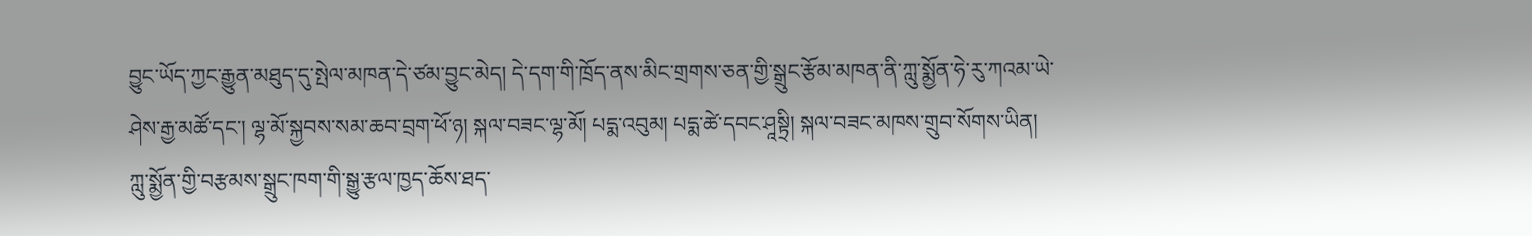བྱུང་ཡོད་ཀྱང་རྒྱུན་མཐུད་དུ་སྤེལ་མཁན་དེ་ཙམ་བྱུང་མེད། དེ་དག་གི་ཁྲོད་ནས་མིང་གྲགས་ཅན་གྱི་སྒྲུང་རྩོམ་མཁན་ནི་ཀླུ་སྨྱོན་ཧེ་རུ་ཀའམ་ཡེ་ཤེས་རྒྱ་མཚོ་དང་། ལྷ་མོ་སྐྱབས་སམ་ཆབ་བྲག་ཕོ་ཉ། སྐལ་བཟང་ལྷ་མོ། པདྨ་འབུམ། པདྨ་ཚེ་དབང་ཤཱསྟྲི། སྐལ་བཟང་མཁས་གྲུབ་སོགས་ཡིན།
ཀླུ་སྨྱོན་གྱི་བརྩམས་སྒྲུང་ཁག་གི་སྒྱུ་རྩལ་ཁྱད་ཆོས་ཐད་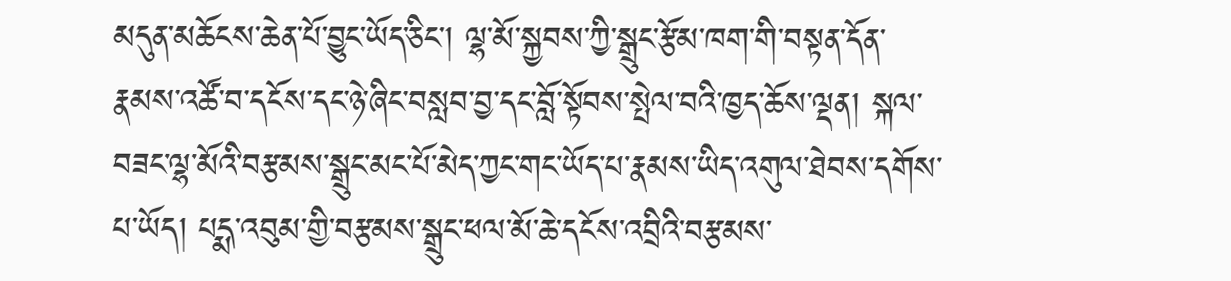མདུན་མཆོངས་ཆེན་པོ་བྱུང་ཡོད་ཅིང་། ལྷ་མོ་སྐྱབས་ཀྱི་སྒྲུང་རྩོམ་ཁག་གི་བསྟན་དོན་རྣམས་འཚོ་བ་དངོས་དང་ཉེ་ཞིང་བསླབ་བྱ་དང་བློ་སྟོབས་སྤེལ་བའི་ཁྱད་ཆོས་ལྡན། སྐལ་བཟང་ལྷ་མོའི་བརྩམས་སྒྲུང་མང་པོ་མེད་ཀྱང་གང་ཡོད་པ་རྣམས་ཡིད་འགུལ་ཐེབས་དགོས་པ་ཡོད། པདྨ་འབུམ་གྱི་བརྩམས་སྒྲུང་ཕལ་མོ་ཆེ་དངོས་འབྲིའི་བརྩམས་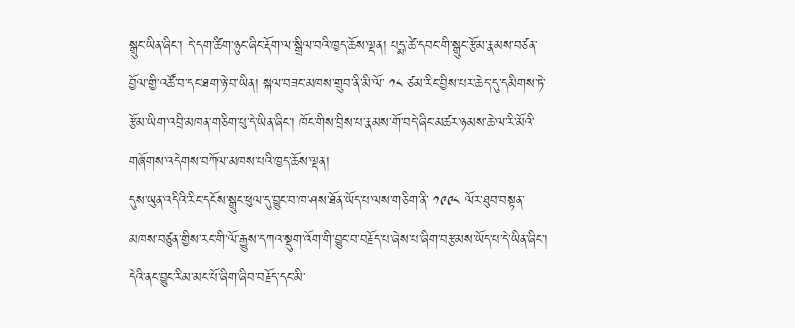སྒྲུང་ཡིན་ཞིང་། དེ་དག་ཚིག་ཉུང་ཞིང་རྡོག་ལ་སྒྲིལ་བའི་ཁྱད་ཆོས་ལྡན། པདྨ་ཚེ་དབང་གི་སྒྲུང་རྩོམ་རྣམས་བཙན་བྱོལ་གྱི་འཚོ་བ་དང་ཐག་ཉེ་བ་ཡིན། སྐལ་བཟང་མཁས་གྲུབ་ནི་མི་ལོ་ ༡༨ ཙམ་རིང་བྱིས་པར་ཆེད་དུ་དམིགས་ཏེ་རྩོམ་ཡིག་འབྲི་མཁན་གཅིག་པུ་དེ་ཡིན་ཞིང་། ཁོང་གིས་བྲིས་པ་རྣམས་གོ་བདེ་ཞིང་མཚར་ཉམས་ཆེ་ལ་རི་མོའི་གཞོགས་འདེགས་བཀོལ་མཁས་པའི་ཁྱད་ཆོས་ལྡན།
དུས་ཡུན་འདིའི་རིང་དངོས་སྒྲུང་ཕུལ་དུ་བྱུང་བ་ཁ་ཤས་ཐོན་ཡོད་པ་ལས་གཅིག་ནི་ ༡༩༩༨ ལོར་ཐུབ་བསྟན་མཁས་བཙུན་གྱིས་རང་གི་ལོ་རྒྱུས་དཀའ་སྡུག་འོག་གི་བྱུང་བ་བརྗོད་པ་ཞེས་པ་ཞིག་བརྩམས་ཡོད་པ་དེ་ཡིན་ཞིང་། དེའི་ནང་བྱུང་རིམ་མང་པོ་ཞིག་ཞིབ་བརྗོད་དང་མི་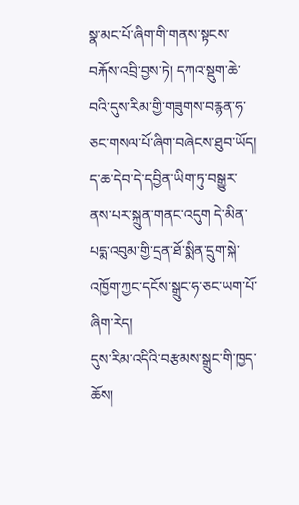སྣ་མང་པོ་ཞིག་གི་གནས་སྟངས་བརྐོས་འབྲི་བྱས་ཏེ། དཀའ་སྡུག་ཆེ་བའི་དུས་རིམ་གྱི་གཟུགས་བརྙན་ཧ་ཅང་གསལ་པོ་ཞིག་བཞེངས་ཐུབ་ཡོད། ད་ཆ་དེབ་དེ་དབྱིན་ཡིག་ཏུ་བསྒྱུར་ནས་པར་སྐྲུན་གནང་འདུག དེ་མིན་པདྨ་འབུམ་གྱི་དྲན་ཐོ་སྨིན་དྲུག་སྐེ་འཁྱོག་ཀྱང་དངོས་སྒྲུང་ཧ་ཅང་ཡག་པོ་ཞིག་རེད།
དུས་རིམ་འདིའི་བརྩམས་སྒྲུང་གི་ཁྱད་ཆོས།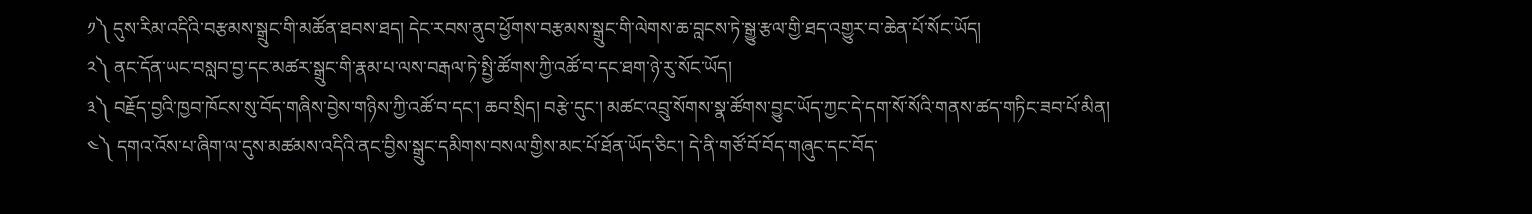༡༽ དུས་རིམ་འདིའི་བརྩམས་སྒྲུང་གི་མཚོན་ཐབས་ཐད། དེང་རབས་ནུབ་ཕྱོགས་བརྩམས་སྒྲུང་གི་ལེགས་ཆ་བླངས་ཏེ་སྒྱུ་རྩལ་གྱི་ཐད་འགྱུར་བ་ཆེན་པོ་སོང་ཡོད།
༢༽ ནང་དོན་ཡང་བསླབ་བྱ་དང་མཚར་སྒྲུང་གི་རྣམ་པ་ལས་བརྒལ་ཏེ་སྤྱི་ཚོགས་ཀྱི་འཚོ་བ་དང་ཐག་ཉེ་རུ་སོང་ཡོད།
༣༽ བརྗོད་བྱའི་ཁྱབ་ཁོངས་སུ་བོད་གཞིས་བྱེས་གཉིས་ཀྱི་འཚོ་བ་དང་། ཆབ་སྲིད། བརྩེ་དུང་། མཚང་འབྲུ་སོགས་སྣ་ཚོགས་བྱུང་ཡོད་ཀྱང་དེ་དག་སོ་སོའི་གནས་ཚད་གཏིང་ཟབ་པོ་མིན།
༤༽ དགའ་འོས་པ་ཞིག་ལ་དུས་མཚམས་འདིའི་ནང་བྱིས་སྒྲུང་དམིགས་བསལ་གྱིས་མང་པོ་ཐོན་ཡོད་ཅིང་། དེ་ནི་གཙོ་བོ་བོད་གཞུང་དང་བོད་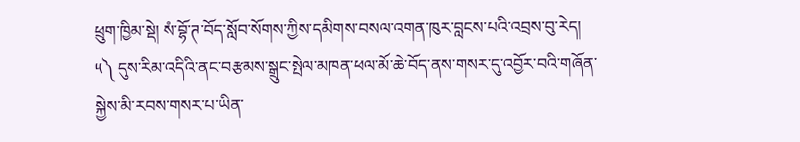ཕྲུག་ཁྱིམ་སྡེ། སཾ་བྷོ་ཊ་བོད་སློབ་སོགས་ཀྱིས་དམིགས་བསལ་འགན་ཁུར་བླངས་པའི་འབྲས་བུ་རེད།
༥༽ དུས་རིམ་འདིའི་ནང་བརྩམས་སྒྲུང་སྤེལ་མཁན་ཕལ་མོ་ཆེ་བོད་ནས་གསར་དུ་འབྱོར་བའི་གཞོན་སྐྱེས་མི་རབས་གསར་པ་ཡིན་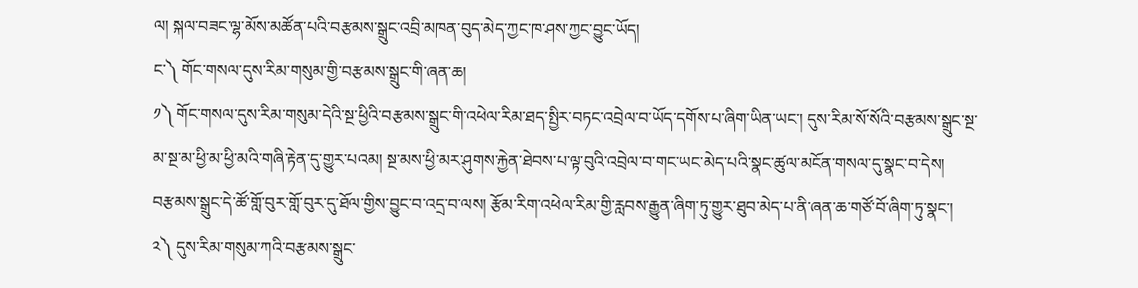ལ། སྐལ་བཟང་ལྷ་མོས་མཚོན་པའི་བརྩམས་སྒྲུང་འབྲི་མཁན་བུད་མེད་ཀྱང་ཁ་ཤས་ཀྱང་བྱུང་ཡོད།
ང་༽ གོང་གསལ་དུས་རིམ་གསུམ་གྱི་བརྩམས་སྒྲུང་གི་ཞན་ཆ།
༡༽ གོང་གསལ་དུས་རིམ་གསུམ་དེའི་སྔ་ཕྱིའི་བརྩམས་སྒྲུང་གི་འཕེལ་རིམ་ཐད་སྤྱིར་བཏང་འབྲེལ་བ་ཡོད་དགོས་པ་ཞིག་ཡིན་ཡང་། དུས་རིམ་སོ་སོའི་བརྩམས་སྒྲུང་སྔ་མ་སྔ་མ་ཕྱི་མ་ཕྱི་མའི་གཞི་རྟེན་དུ་གྱུར་པའམ། སྔ་མས་ཕྱི་མར་ཤུགས་རྐྱེན་ཐེབས་པ་ལྟ་བུའི་འབྲེལ་བ་གང་ཡང་མེད་པའི་སྣང་ཚུལ་མངོན་གསལ་དུ་སྣང་བ་དེས། བརྩམས་སྒྲུང་དེ་ཚོ་གློ་བུར་གློ་བུར་དུ་ཐོལ་གྱིས་བྱུང་བ་འདྲ་བ་ལས། རྩོམ་རིག་འཕེལ་རིམ་གྱི་རླབས་རྒྱུན་ཞིག་ཏུ་གྱུར་ཐུབ་མེད་པ་ནི་ཞན་ཆ་གཙོ་བོ་ཞིག་ཏུ་སྣང་།
༢༽ དུས་རིམ་གསུམ་ཀའི་བརྩམས་སྒྲུང་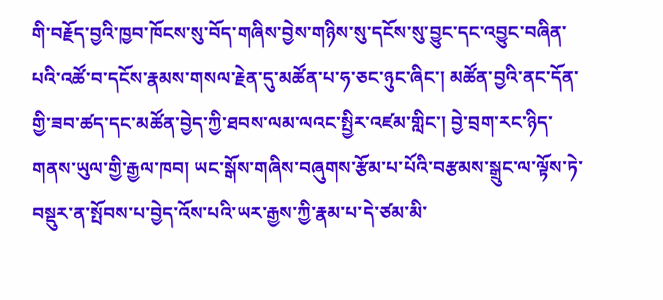གི་བརྗོད་བྱའི་ཁྱབ་ཁོངས་སུ་བོད་གཞིས་བྱེས་གཉིས་སུ་དངོས་སུ་བྱུང་དང་འབྱུང་བཞིན་པའི་འཚོ་བ་དངོས་རྣམས་གསལ་རྗེན་དུ་མཚོན་པ་ཧ་ཅང་ཉུང་ཞིང་། མཚོན་བྱའི་ནང་དོན་གྱི་ཟབ་ཚད་དང་མཚོན་བྱེད་ཀྱི་ཐབས་ལམ་ལའང་སྤྱིར་འཛམ་གླིང་། བྱེ་བྲག་རང་ཉིད་གནས་ཡུལ་གྱི་རྒྱལ་ཁབ། ཡང་སྒོས་གཞིས་བཞུགས་རྩོམ་པ་པོའི་བརྩམས་སྒྲུང་ལ་ལྟོས་ཏེ་བསྡུར་ན་སྤོབས་པ་བྱེད་འོས་པའི་ཡར་རྒྱས་ཀྱི་རྣམ་པ་དེ་ཙམ་མི་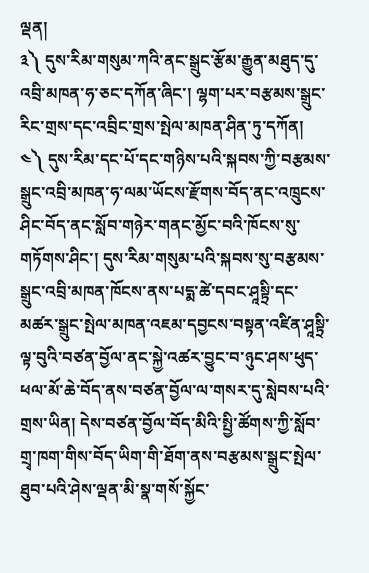ལྡན།
༣༽ དུས་རིམ་གསུམ་ཀའི་ནང་སྒྲུང་རྩོམ་རྒྱུན་མཐུད་དུ་འབྲི་མཁན་ཧ་ཅང་དཀོན་ཞིང་། ལྷག་པར་བརྩམས་སྒྲུང་རིང་གྲས་དང་འབྲིང་གྲས་སྤེལ་མཁན་ཤིན་ཏུ་དཀོན།
༤༽ དུས་རིམ་དང་པོ་དང་གཉིས་པའི་སྐབས་ཀྱི་བརྩམས་སྒྲུང་འབྲི་མཁན་ཧ་ལམ་ཡོངས་རྫོགས་བོད་ནང་འཁྲུངས་ཤིང་བོད་ནང་སློབ་གཉེར་གནང་མྱོང་བའི་ཁོངས་སུ་གཏོགས་ཤིང་། དུས་རིམ་གསུམ་པའི་སྐབས་སུ་བརྩམས་སྒྲུང་འབྲི་མཁན་ཁོངས་ནས་པདྨ་ཚེ་དབང་ཤཱསྟྲི་དང་མཚར་སྒྲུང་སྤེལ་མཁན་འཇམ་དབྱངས་བསྟན་འཛིན་ཤཱསྟྲི་ལྟ་བུའི་བཙན་བྱོལ་ནང་སྐྱེ་འཚར་བྱུང་བ་ཉུང་ཤས་ཕུད་ཕལ་མོ་ཆེ་བོད་ནས་བཙན་བྱོལ་ལ་གསར་དུ་སླེབས་པའི་གྲས་ཡིན། དེས་བཙན་བྱོལ་བོད་མིའི་སྤྱི་ཚོགས་ཀྱི་སློབ་གྲྭ་ཁག་གིས་བོད་ཡིག་གི་ཐོག་ནས་བརྩམས་སྒྲུང་སྤེལ་ཐུབ་པའི་ཤེས་ལྡན་མི་སྣ་གསོ་སྐྱོང་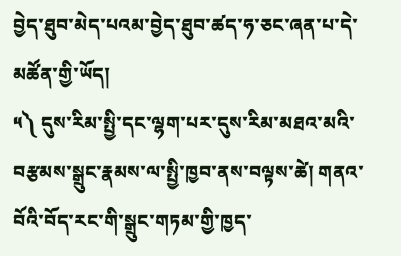བྱེད་ཐུབ་མེད་པའམ་བྱེད་ཐུབ་ཚད་ཧ་ཅང་ཞན་པ་དེ་མཚོན་གྱི་ཡོད།
༥༽ དུས་རིམ་སྤྱི་དང་ལྷག་པར་དུས་རིམ་མཐའ་མའི་བརྩམས་སྒྲུང་རྣམས་ལ་སྤྱི་ཁྱབ་ནས་བལྟས་ཚེ། གནའ་བོའི་བོད་རང་གི་སྒྲུང་གཏམ་གྱི་ཁྱད་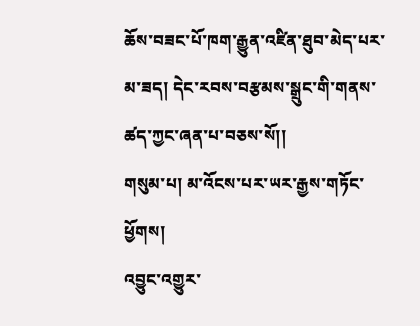ཆོས་བཟང་པོ་ཁག་རྒྱུན་འཛིན་ཐུབ་མེད་པར་མ་ཟད། དེང་རབས་བརྩམས་སྒྲུང་གི་གནས་ཚད་ཀྱང་ཞན་པ་བཅས་སོ།།
གསུམ་པ། མ་འོངས་པར་ཡར་རྒྱས་གཏོང་ཕྱོགས།
འབྱུང་འགྱུར་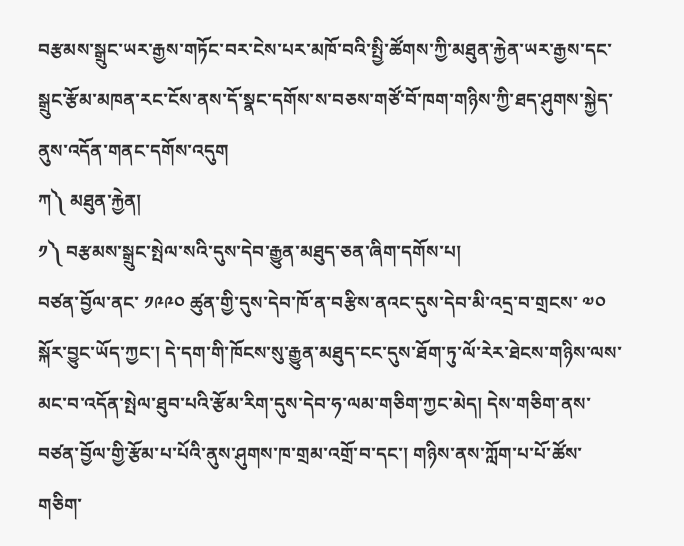བརྩམས་སྒྲུང་ཡར་རྒྱས་གཏོང་བར་ངེས་པར་མཁོ་བའི་སྤྱི་ཚོགས་ཀྱི་མཐུན་རྐྱེན་ཡར་རྒྱས་དང་སྒྲུང་རྩོམ་མཁན་རང་ངོས་ནས་དོ་སྣང་དགོས་ས་བཅས་གཙོ་བོ་ཁག་གཉིས་ཀྱི་ཐད་ཤུགས་སྐྱེད་ནུས་འདོན་གནང་དགོས་འདུག
ཀ༽ མཐུན་རྐྱེན།
༡༽ བརྩམས་སྒྲུང་སྤེལ་སའི་དུས་དེབ་རྒྱུན་མཐུད་ཅན་ཞིག་དགོས་པ།
བཙན་བྱོལ་ནང་ ༡༩༩༠ ཚུན་གྱི་དུས་དེབ་ཁོ་ན་བརྩིས་ནའང་དུས་དེབ་མི་འདྲ་བ་གྲངས་ ༧༠ སྐོར་བྱུང་ཡོད་ཀྱང་། དེ་དག་གི་ཁོངས་སུ་རྒྱུན་མཐུད་ངང་དུས་ཐོག་ཏུ་ལོ་རེར་ཐེངས་གཉིས་ལས་མང་བ་འདོན་སྤེལ་ཐུབ་པའི་རྩོམ་རིག་དུས་དེབ་ཧ་ལམ་གཅིག་ཀྱང་མེད། དེས་གཅིག་ནས་བཙན་བྱོལ་གྱི་རྩོམ་པ་པོའི་ནུས་ཤུགས་ཁ་གྲམ་འགྲོ་བ་དང་། གཉིས་ནས་ཀློག་པ་པོ་ཚོས་གཅིག་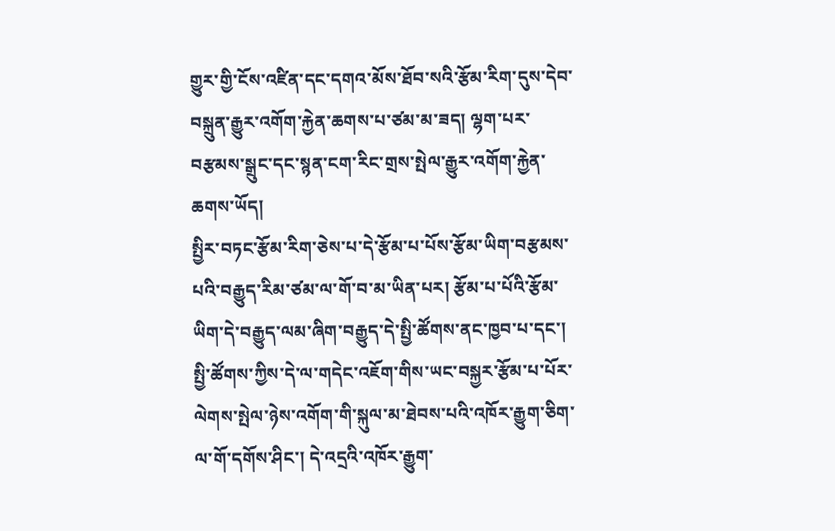གྱུར་གྱི་ངོས་འཛིན་དང་དགའ་མོས་ཐོབ་སའི་རྩོམ་རིག་དུས་དེབ་བསྐྲུན་རྒྱུར་འགོག་རྐྱེན་ཆགས་པ་ཙམ་མ་ཟད། ལྷག་པར་བརྩམས་སྒྲུང་དང་སྙན་ངག་རིང་གྲས་སྤེལ་རྒྱུར་འགོག་རྐྱེན་ཆགས་ཡོད།
སྤྱིར་བཏང་རྩོམ་རིག་ཅེས་པ་དེ་རྩོམ་པ་པོས་རྩོམ་ཡིག་བརྩམས་པའི་བརྒྱུད་རིམ་ཙམ་ལ་གོ་བ་མ་ཡིན་པར། རྩོམ་པ་པོའི་རྩོམ་ཡིག་དེ་བརྒྱུད་ལམ་ཞིག་བརྒྱུད་དེ་སྤྱི་ཚོགས་ནང་ཁྱབ་པ་དང་། སྤྱི་ཚོགས་ཀྱིས་དེ་ལ་གདེང་འཇོག་གིས་ཡང་བསྐྱར་རྩོམ་པ་པོར་ལེགས་སྤེལ་ཉེས་འགོག་གི་སྐུལ་མ་ཐེབས་པའི་འཁོར་རྒྱུག་ཅིག་ལ་གོ་དགོས་ཤིང་། དེ་འདྲའི་འཁོར་རྒྱུག་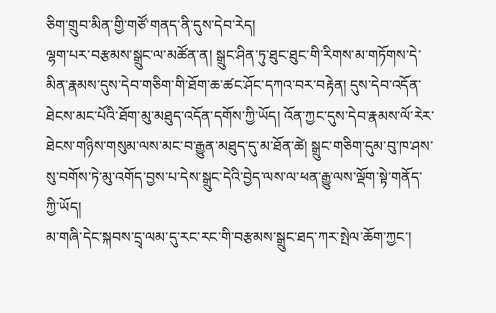ཅིག་གྲུབ་མིན་གྱི་གཙོ་གནད་ནི་དུས་དེབ་རེད།
ལྷག་པར་བརྩམས་སྒྲུང་ལ་མཚོན་ན། སྒྲུང་ཤིན་ཏུ་ཐུང་ཐུང་གི་རིགས་མ་གཏོགས་དེ་མིན་རྣམས་དུས་དེབ་གཅིག་གི་ཐོག་ཆ་ཚང་ཤོང་དཀའ་བར་བརྟེན། དུས་དེབ་འདོན་ཐེངས་མང་པོའི་ཐོག་མུ་མཐུད་འདོན་དགོས་ཀྱི་ཡོད། འོན་ཀྱང་དུས་དེབ་རྣམས་ལོ་རེར་ཐེངས་གཉིས་གསུམ་ལས་མང་བ་རྒྱུན་མཐུད་དུ་མ་ཐོན་ཚེ། སྒྲུང་གཅིག་དུམ་བུ་ཁ་ཤས་སུ་བགོས་ཏེ་མུ་འགོད་བྱས་པ་དེས་སྒྲུང་དེའི་བྱེད་ལས་ལ་ཕན་རྒྱུ་ལས་ལྡོག་སྟེ་གནོད་ཀྱི་ཡོད།
མ་གཞི་དེང་སྐབས་དྲྭ་ལམ་དུ་རང་རང་གི་བརྩམས་སྒྲུང་ཐད་ཀར་སྤེལ་ཆོག་ཀྱང་།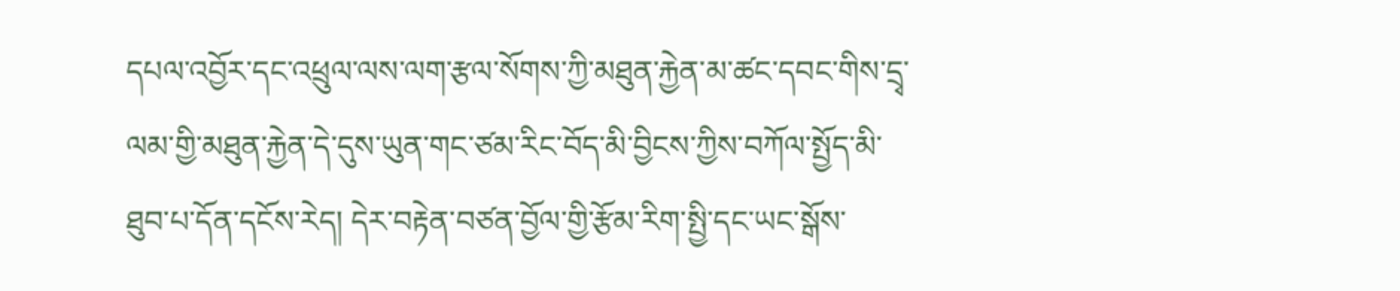དཔལ་འབྱོར་དང་འཕྲུལ་ལས་ལག་རྩལ་སོགས་ཀྱི་མཐུན་རྐྱེན་མ་ཚང་དབང་གིས་དྲྭ་ལམ་གྱི་མཐུན་རྐྱེན་དེ་དུས་ཡུན་གང་ཙམ་རིང་བོད་མི་བྱིངས་ཀྱིས་བཀོལ་སྤྱོད་མི་ཐུབ་པ་དོན་དངོས་རེད། དེར་བརྟེན་བཙན་བྱོལ་གྱི་རྩོམ་རིག་སྤྱི་དང་ཡང་སྒོས་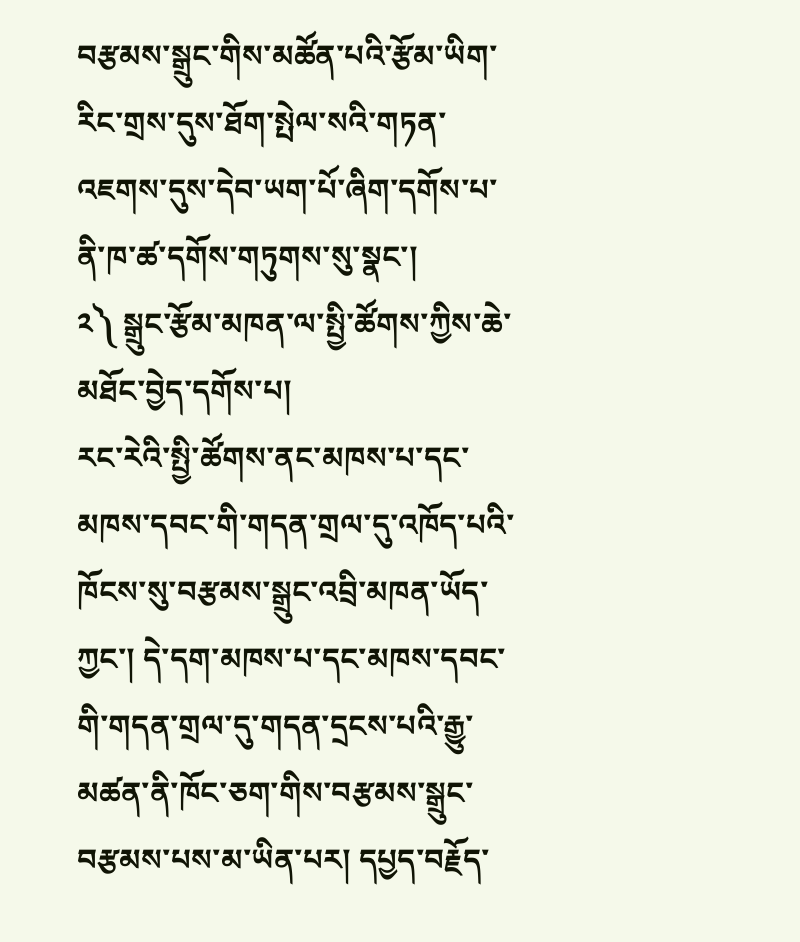བརྩམས་སྒྲུང་གིས་མཚོན་པའི་རྩོམ་ཡིག་རིང་གྲས་དུས་ཐོག་སྤེལ་སའི་གཏན་འཇགས་དུས་དེབ་ཡག་པོ་ཞིག་དགོས་པ་ནི་ཁ་ཚ་དགོས་གཏུགས་སུ་སྣང་།
༢༽ སྒྲུང་རྩོམ་མཁན་ལ་སྤྱི་ཚོགས་ཀྱིས་ཆེ་མཐོང་བྱེད་དགོས་པ།
རང་རེའི་སྤྱི་ཚོགས་ནང་མཁས་པ་དང་མཁས་དབང་གི་གདན་གྲལ་དུ་འཁོད་པའི་ཁོངས་སུ་བརྩམས་སྒྲུང་འབྲི་མཁན་ཡོད་ཀྱང་། དེ་དག་མཁས་པ་དང་མཁས་དབང་གི་གདན་གྲལ་དུ་གདན་དྲངས་པའི་རྒྱུ་མཚན་ནི་ཁོང་ཅག་གིས་བརྩམས་སྒྲུང་བརྩམས་པས་མ་ཡིན་པར། དཔྱད་བརྗོད་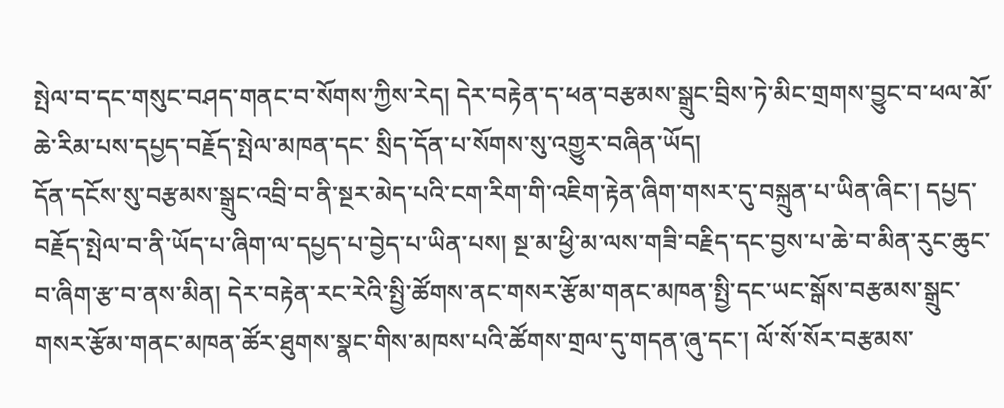སྤེལ་བ་དང་གསུང་བཤད་གནང་བ་སོགས་ཀྱིས་རེད། དེར་བརྟེན་ད་ཕན་བརྩམས་སྒྲུང་བྲིས་ཏེ་མིང་གྲགས་བྱུང་བ་ཕལ་མོ་ཆེ་རིམ་པས་དཔྱད་བརྗོད་སྤེལ་མཁན་དང་ སྲིད་དོན་པ་སོགས་སུ་འགྱུར་བཞིན་ཡོད།
དོན་དངོས་སུ་བརྩམས་སྒྲུང་འབྲི་བ་ནི་སྔར་མེད་པའི་ངག་རིག་གི་འཇིག་རྟེན་ཞིག་གསར་དུ་བསྐྲུན་པ་ཡིན་ཞིང་། དཔྱད་བརྗོད་སྤེལ་བ་ནི་ཡོད་པ་ཞིག་ལ་དཔྱད་པ་བྱེད་པ་ཡིན་པས། སྔ་མ་ཕྱི་མ་ལས་གཟི་བརྗིད་དང་བྱས་པ་ཆེ་བ་མིན་རུང་ཆུང་བ་ཞིག་རྩ་བ་ནས་མིན། དེར་བརྟེན་རང་རེའི་སྤྱི་ཚོགས་ནང་གསར་རྩོམ་གནང་མཁན་སྤྱི་དང་ཡང་སྒོས་བརྩམས་སྒྲུང་གསར་རྩོམ་གནང་མཁན་ཚོར་ཐུགས་སྣང་གིས་མཁས་པའི་ཚོགས་གྲལ་དུ་གདན་ཞུ་དང་། ལོ་སོ་སོར་བརྩམས་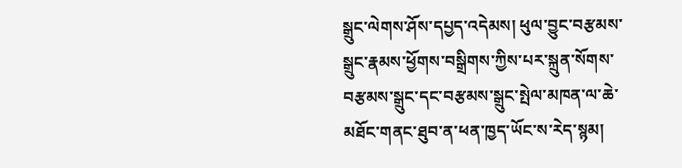སྒྲུང་ལེགས་ཤོས་དཔྱད་འདེམས། ཕུལ་བྱུང་བརྩམས་སྒྲུང་རྣམས་ཕྱོགས་བསྒྲིགས་ཀྱིས་པར་སྐྲུན་སོགས་བརྩམས་སྒྲུང་དང་བརྩམས་སྒྲུང་སྤེལ་མཁན་ལ་ཆེ་མཐོང་གནང་ཐུབ་ན་ཕན་ཁྱད་ཡོང་ས་རེད་སྙམ།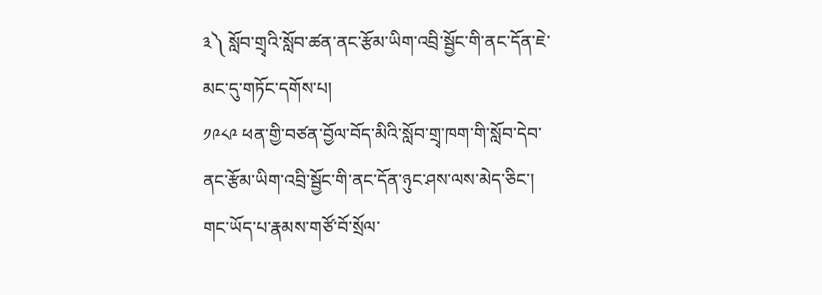༣༽ སློབ་གྲྭའི་སློབ་ཚན་ནང་རྩོམ་ཡིག་འབྲི་སྦྱོང་གི་ནང་དོན་ཇེ་མང་དུ་གཏོང་དགོས་པ།
༡༩༨༩ ཕན་གྱི་བཙན་བྱོལ་བོད་མིའི་སློབ་གྲྭ་ཁག་གི་སློབ་དེབ་ནང་རྩོམ་ཡིག་འབྲི་སྦྱོང་གི་ནང་དོན་ཉུང་ཤས་ལས་མེད་ཅིང་། གང་ཡོད་པ་རྣམས་གཙོ་བོ་སྲོལ་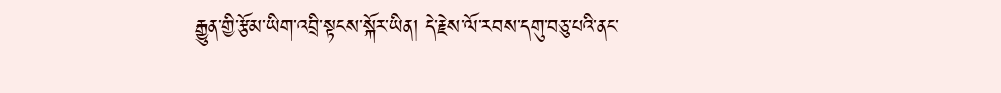རྒྱུན་གྱི་རྩོམ་ཡིག་འབྲི་སྟངས་སྐོར་ཡིན། དེ་རྗེས་ལོ་རབས་དགུ་བཅུ་པའི་ནང་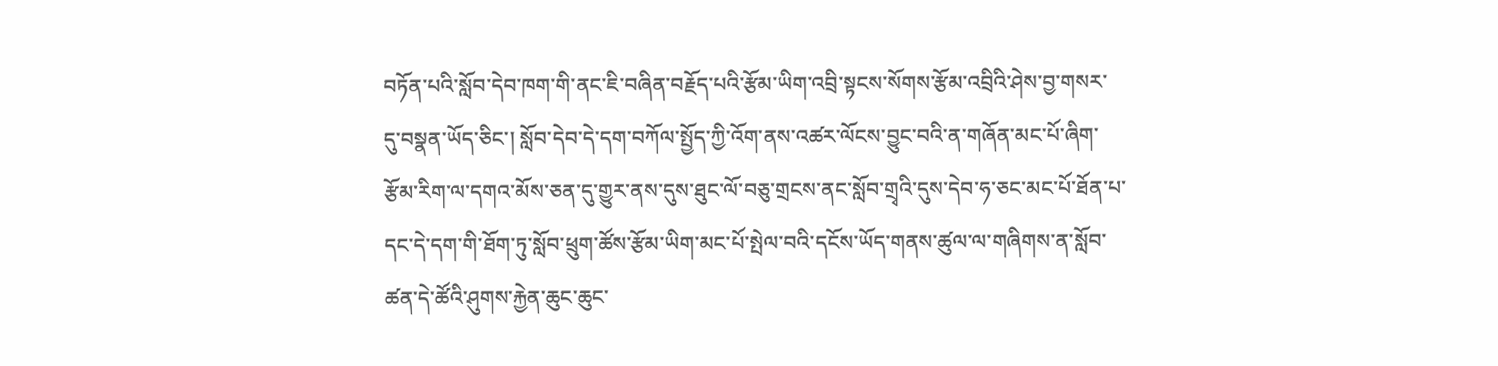བཏོན་པའི་སློབ་དེབ་ཁག་གི་ནང་ཇི་བཞིན་བརྗོད་པའི་རྩོམ་ཡིག་འབྲི་སྟངས་སོགས་རྩོམ་འབྲིའི་ཤེས་བྱ་གསར་དུ་བསྣན་ཡོད་ཅིང་། སློབ་དེབ་དེ་དག་བཀོལ་སྤྱོད་ཀྱི་འོག་ནས་འཚར་ལོངས་བྱུང་བའི་ན་གཞོན་མང་པོ་ཞིག་རྩོམ་རིག་ལ་དགའ་མོས་ཅན་དུ་གྱུར་ནས་དུས་ཐུང་ལོ་བཅུ་གྲངས་ནང་སློབ་གྲྭའི་དུས་དེབ་ཧ་ཅང་མང་པོ་ཐོན་པ་དང་དེ་དག་གི་ཐོག་ཏུ་སློབ་ཕྲུག་ཚོས་རྩོམ་ཡིག་མང་པོ་སྤེལ་བའི་དངོས་ཡོད་གནས་ཚུལ་ལ་གཞིགས་ན་སློབ་ཚན་དེ་ཚོའི་ཤུགས་རྐྱེན་ཆུང་ཆུང་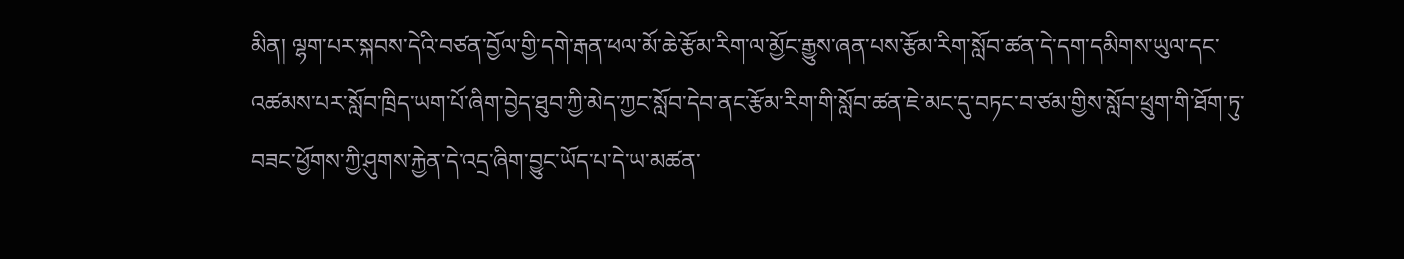མིན། ལྷག་པར་སྐབས་དེའི་བཙན་བྱོལ་གྱི་དགེ་རྒན་ཕལ་མོ་ཆེ་རྩོམ་རིག་ལ་མྱོང་རྒྱུས་ཞན་པས་རྩོམ་རིག་སློབ་ཚན་དེ་དག་དམིགས་ཡུལ་དང་འཚམས་པར་སློབ་ཁྲིད་ཡག་པོ་ཞིག་བྱེད་ཐུབ་ཀྱི་མེད་ཀྱང་སློབ་དེབ་ནང་རྩོམ་རིག་གི་སློབ་ཚན་ཇེ་མང་དུ་བཏང་བ་ཙམ་གྱིས་སློབ་ཕྲུག་གི་ཐོག་ཏུ་བཟང་ཕྱོགས་ཀྱི་ཤུགས་རྐྱེན་དེ་འདྲ་ཞིག་བྱུང་ཡོད་པ་དེ་ཡ་མཚན་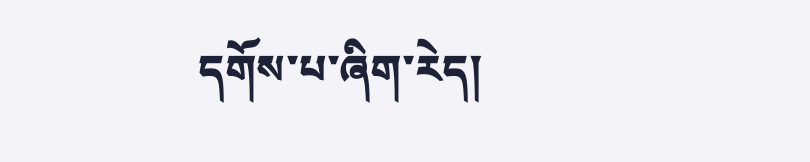དགོས་པ་ཞིག་རེད།